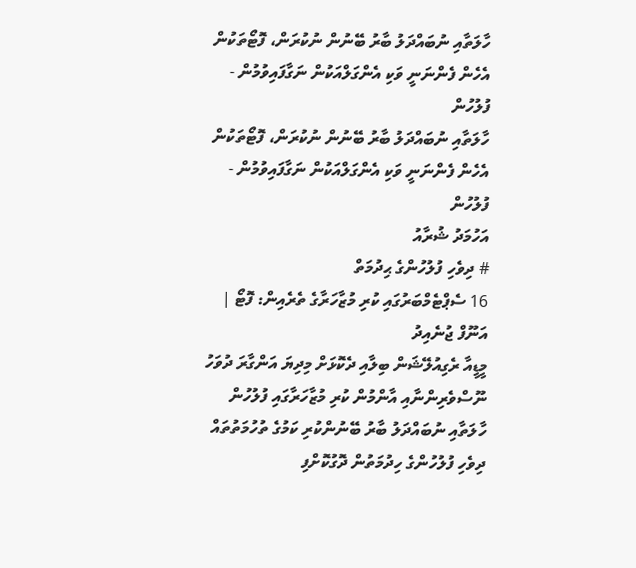ހާލަތާއި ނުބައްދަލު ބާރު ބޭނުން ނުކުރަން، ފޮޓޯތަކުން އެހެން ފެންނަނީ ވަކި އެންގަލްއަކުން ނަގާފައިވުމުން - ފުލުހުން
ހާލަތާއި ނުބައްދަލު ބާރު ބޭނުން ނުކުރަން، ފޮޓޯތަކުން އެހެން ފެންނަނީ ވަކި އެންގަލްއަކުން ނަގާފައިވުމުން - ފުލުހުން
އަހުމަދު ޝުރާއު
# ދިވެހި ފުލުހުންގެ ޙިދުމަތް
16 ސެޕްޓެމްބަރުގައި ކުރި މުޒާހަރާގެ ތެރެއިން: ފޮޓޯ | އަނޫފް ޖުނެއިދު
މީޑީއާ ރެގިއުލޭޝަން ބިލާއި ދެކޮޅަށް މިދިޔަ އަންގާރަ ދުވަހު ނޫސްވެރިންނާއި އާންމުން ކުރި މުޒާހަރާގައި ފުލުހުން ހާލަތާއި ނުބައްދަލު ބާރު ބޭނުންކުރި ކަމުގެ ތުހުމަތުތައް ދިވެހި ފުލުހުންގެ ހިދުމަތުން ދޮގުކޮށްފި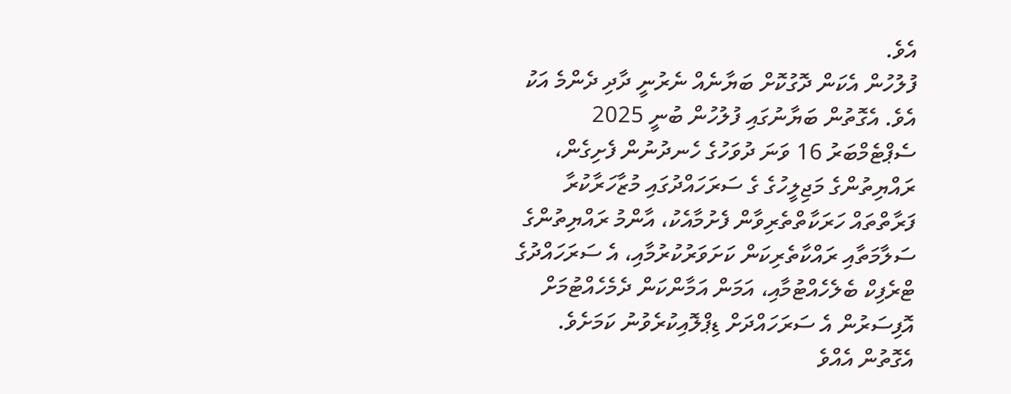އެވެ.
ފުލުހުން އެކަން ދޮގުކޮށް ބަޔާނެއް ނެރުނީ ދާދި ދެންމެ އަކު އެވެ. އެގޮތުން ބަޔާނުގައި ފުލުހުން ބުނީ 2025 ސެޕްޓެމްބަރު 16 ވަނަ ދުވަހުގެ ހެނދުނުން ފެށިގެން، ރައްޔިތުންގެ މަޖިލީހުގެ ގެ ސަރަހައްދުގައި މުޒާހަރާކުރާ ފަރާތްތައް ހަރަކާތްތެރިވާން ފެށުމާއެކު، އާންމު ރައްޔިތުންގެ ސަލާމަތާއި ރައްކާތެރިކަން ކަށަވަރުކުރުމާއި، އެ ސަރަހައްދުގެ ޓްރެފިކް ބެލެހެއްޓުމާއި، އަމަން އަމާންކަން ދެމެހެއްޓުމަށް އޮފިސަރުން އެ ސަރަހައްދަށް ޑިޕްލޮއިކުރެވުނު ކަމަށެވެ.
އެގޮތުން އެއްވެ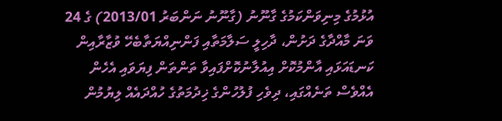އުޅުމުގެ މިނިވަންކަމުގެ ގާނޫނު (ގާނޫނު ނަންބަރު 2013/01) ގެ 24 ވަނަ މާއްދާގެ ދަށުން، ދާހިލީ ސަލާމަތާއި ފަންނިއްޔަތާބެހޭ ވުޒާރާއިން ކަނޑައަޅައި އާންމުކޮށް އިއުލާނުކޮށްފައިވާ ތަންތަން ފިޔަވައި އެހެން އެއްވެސް ތަނެއްގައި، ދިވެހި ފުލުހުންގެ ޚިދުމަތުގެ ހުއްދައެއް ލިޔުމުން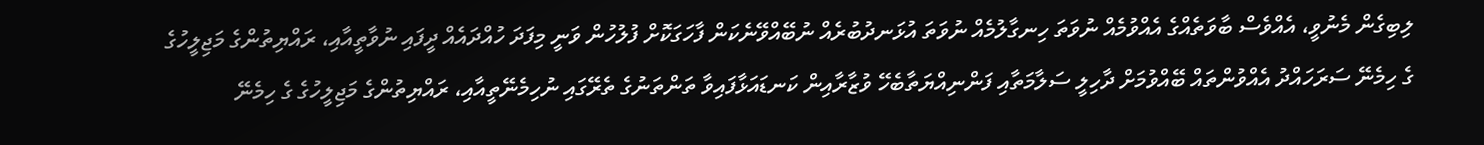ލިބިގެން މެނުވީ، އެއްވެސް ބާވަތެއްގެ އެއްވުމެއް ނުވަތަ ހިނގާލުމެއް ނުވަތަ އުޅަނދުބުރެއް ނުބޭއްވޭނެކަން ފާހަގަކޮށް ފުލުހުން ވަނީ މިފަދަ ހުއްދައެއް ދީފައި ނުވާތީއާއި، ރައްޔިތުންގެ މަޖިލީހުގެ ގެ ހިމެނޭ ސަރަހައްދު އެއްވުންތައް ބޭއްވުމަށް ދާހިލީ ސަލާމަތާއި ފަންނިއްޔަތާބެހޭ ވުޒާރާއިން ކަނޑައަޅާފައިވާ ތަންތަނުގެ ތެރޭގައި ނުހިމެނޭތީއާއި، ރައްޔިތުންގެ މަޖިލީހުގެ ގެ ހިމެނޭ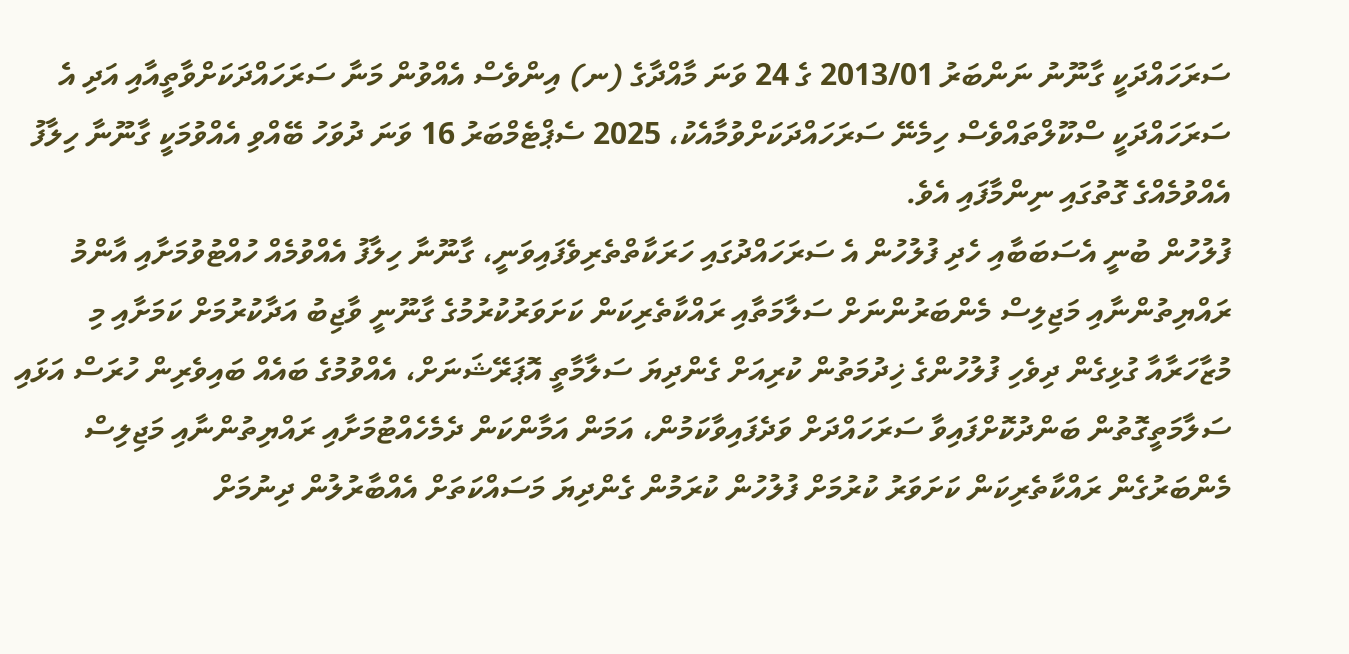ސަރަހައްދަކީ ގާނޫނު ނަންބަރު 2013/01 ގެ 24 ވަނަ މާއްދާގެ (ނ) އިންވެސް އެއްވުން މަނާ ސަރަހައްދަކަށްވާތީއާއި އަދި އެ ސަރަހައްދަކީ ސްކޫލްތައްވެސް ހިމެނޭ ސަރަހައްދަކަށްވުމާއެކު، 2025 ސެޕްޓެމްބަރު 16 ވަނަ ދުވަހު ބޭއްވި އެއްވުމަކީ ގާނޫނާ ހިލާފު އެއްވުމެއްގެ ގޮތުގައި ނިންމާފައި އެވެ.
ފުލުހުން ބުނީ އެސަބަބާއި ހެދި ފުލުހުން އެ ސަރަހައްދުގައި ހަރަކާތްތެރިވެފައިވަނީ، ގާނޫނާ ހިލާފު އެއްވުމެއް ހުއްޓުވުމަށާއި އާންމު ރައްޔިތުންނާއި މަޖިލިސް މެންބަރުންނަށް ސަލާމަތާއި ރައްކާތެރިކަން ކަށަވަރުކުރުމުގެ ގާނޫނީ ވާޖިބު އަދާކުރުމަށް ކަމަށާއި މި މުޒާހަރާއާ ގުޅިގެން ދިވެހި ފުލުހުންގެ ޚިދުމަތުން ކުރިއަށް ގެންދިޔަ ސަލާމާތީ އޮޕަރޭޝަނަށް، އެއްވުމުގެ ބައެއް ބައިވެރިން ހުރަސް އަޅައި ސަލާމަތީގޮތުން ބަންދުކޮށްފައިވާ ސަރަހައްދަށް ވަދެފައިވާކަމުން، އަމަން އަމާންކަން ދެމެހެއްޓުމަށާއި ރައްޔިތުންނާއި މަޖިލިސް މެންބަރުގެން ރައްކާތެރިކަން ކަށަވަރު ކުރުމަށް ފުލުހުން ކުރަމުން ގެންދިޔަ މަސައްކަތަށް އެއްބާރުލުން ދިނުމަށް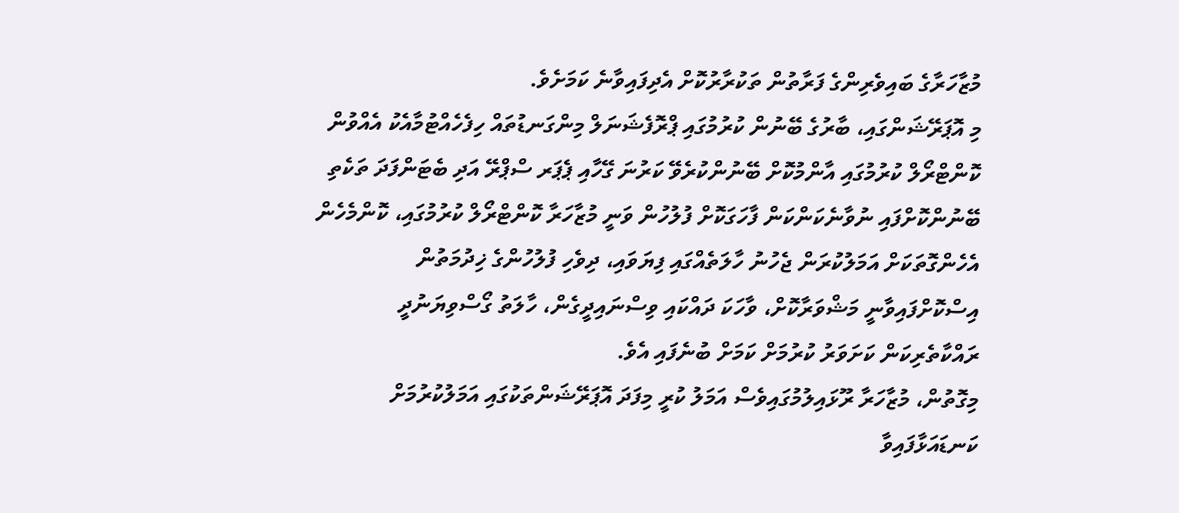މުޒާހަރާގެ ބައިވެރިންގެ ފަރާތުން ތަކުރާރުކޮށް އެދިފައިވާނެ ކަމަށެވެ.
މި އޮޕަރޭޝަންގައި، ބާރުގެ ބޭނުން ކުރުމުގައި ޕްރޮފެޝަނަލް މިންގަނޑުތައް ހިފެހެއްޓުމާއެކު އެއްވުން ކޮންޓްރޯލް ކުރުމުގައި އާންމުކޮށް ބޭނުންކުރެވޭ ކަރުނަ ގޭހާއި ޕެޕަރ ސްޕްރޭ އަދި ބެޓަންފަދަ ތަކެތި ބޭނުންކޮށްފައި ނުވާނެކަންކަން ފާހަގަކޮށް ފުލުހުން ވަނީ މުޒާހަރާ ކޮންޓްރޯލް ކުރުމުގައި، ކޮންމެހެން އެހެންގޮތަކަށް އަމަލުކުރަން ޖެހުނު ހާލަތެއްގައި ފިޔަވައި، ދިވެހި ފުލުހުންގެ ޚިދުމަތުން އިސްކޮށްފައިވާނީ މަޝްވަރާކޮށް، ވާހަކަ ދައްކައި ވިސްނައިދީގެން، ހާލަތު ގޯސްވިޔަނުދީ ރައްކާތެރިކަން ކަށަވަރު ކުރުމަށް ކަމަށް ބުނެފައި އެވެ.
މިގޮތުން، މުޒާހަރާ ރޫޅައިލުމުގައިވެސް އަމަލު ކުރީ މިފަދަ އޮޕަރޭޝަންތަކުގައި އަމަލުކުރުމަށް ކަނޑައަޅާފައިވާ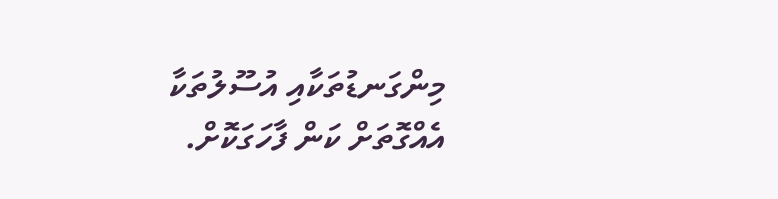މިންގަނޑުތަކާއި އުސޫލުތަކާ އެއްގޮތަށް ކަން ފާހަގަކޮށް.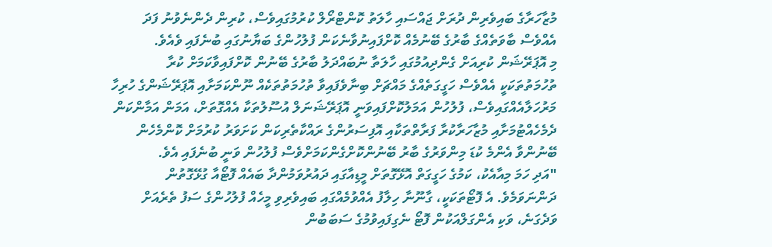މުޒާހަރާގެ ބައިވެރިން ދުރަށް ޖައްސައި ހާލަތު ކޮންޓްރޯލް ކުރުމުގައިވެސް، ކުރިން ދެންނެވުނު ފަދަ އެއްވެސް ބާވަތެއްގެ ބާރުގެ ބޭނުމެއް ކޮށްފައިނުވާނެކަން ފުލުހުންގެ ބަޔާނުގައި ބުނެފައި ވެއެވެ.
މި އޮޕަރޭޝަން ކުރިއަށް ގެންދިއުމުގައި ހާލަތާ ނުބައްދަލު ބާރުގެ ބޭނުން ކޮށްފައިވާކަމަށް ކުރާ ތުހުމަތުތަކަކީ އެއްވެސް ހަގީގަތެއްގެ މައްޗަށް ބިނާވެފައިވާ ތުހުމަތުތަކެއް ނޫންކަމަށާއި އޮޕަރޭޝަންގެ ހުރިހާ މަރުހަލާއެއްގައިވެސް، ފުލުހުން އަމަލުކޮށްފައިވަނީ އޮޕަރޭޝަނަލް އުސޫލުތަކާ އެއްގޮތަށް، އަމަން އަމާންކަން ދެމެހެއްޓުމަށާއި މުޒާހަރާކުރާ ފަރާތްތަކާއި އޮފިސަރުންގެ ރައްކާތެރިކަން ކަށަވަރު ކުރުމަށް ކޮންމެހެން ބޭނުންވާ އެންމެ ކުޑަ މިންވަރުގެ ބާރު ބޭނުންކޮށްގެންކަމަށްވެސް ފުލުހުން ވަނީ ބުނެފައި އެވެ.
"އަދި ހަމަ މިއާއެކު، ކަމުގެ ހަގީގަތް އޮޅޭގޮތަށް މީޑިއާގައި ދައުރުވަމުންދާ ބައެއް ފޮޓޯއާ ގުޅޭގޮތުން ދަންނަވަމެވެ. އެ ފޮޓޯތަކަކީ، ގާނޫނާ ހިލާފު އެއްވުމެއްގައި ބައިވެރިވި މީހެއް ފުލުހުންގެ ސަފު ތެރެއަށް ވަދެގަނެ، ވަކި އެންގަލްއަކުން ފޮޓޯ ނެގިފައިވުމުގެ ސަބަބުން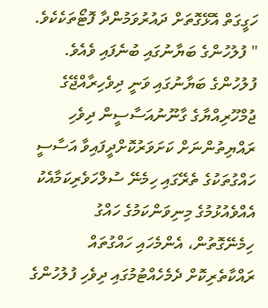ހަގީގަތް އޮޅޭގޮތަށް ދައުރުވަމުންދާ ފޮޓޯތަކެކެވެ. " ފުލުހުންގެ ބަޔާނުގައި ބުނެފައި ވެއެވެ.
ފުލުހުންގެ ބަޔާނުގައި ވަނީ ދިވެހިރާއްޖޭގެ ޖުމްހޫރިއްޔާގެ ގާނޫނުއަސާސީން ދިވެހި ރައްޔިތުންނަށް ކަށަވަރުކޮށްދީފައިވާ އަސާސީ ހައްގުތަކުގެ ތެރޭގައި ހިމެނޭ ސުލްހަވެރިކަމާއެކު އެއްވެއުޅުމުގެ މިނިވަންކަމުގެ ހައްގު ހިމެނޭގޮތުން، އެންމެހައި ހައްގުތައް ރައްކާތެރިކޮށް ދެމެހެއްޓުމުގައި ދިވެހި ފުލުހުންގެ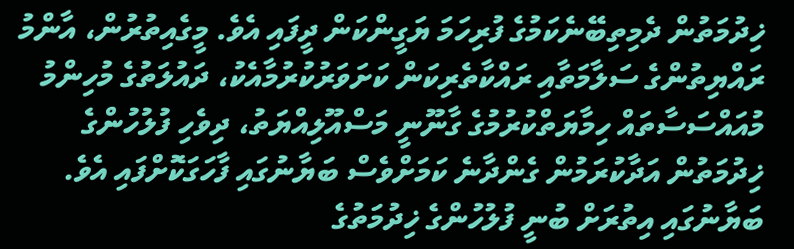ޚިދުމަތުން ދެމިތިބޭނެކަމުގެ ފުރިހަމަ ޔަގީންކަން ދީފައި އެވެ. މީގެއިތުރުން، އާންމު ރައްޔިތުންގެ ސަލާމަތާއި ރައްކާތެރިކަން ކަށަވަރުކުރުމާއެކު، ދައުލަތުގެ މުހިންމު މުއައްސަސާތައް ހިމާޔަތްކުރުމުގެ ގާނޫނީ މަސްއޫލިއްޔަތު، ދިވެހި ފުލުހުންގެ ޚިދުމަތުން އަދާކުރަމުން ގެންދާނެ ކަމަށްވެސް ބަޔާނުގައި ފާހަގަކޮށްފައި އެވެ.
ބަޔާނުގައި އިތުރަށް ބުނީ ފުލުހުންގެ ޚިދުމަތުގެ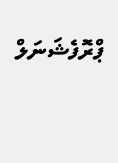ޕްރޮފެޝަނަލް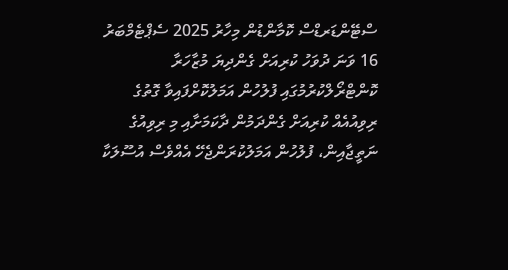ސްޓޭންޑަރޑްސް ކޮމާންޑުން މިހާރު 2025 ސެޕްޓެމްބަރު 16 ވަނަ ދުވަހު ކުރިއަށް ގެންދިޔަ މުޒާހަރާ ކޮންޓްރޯލްކުރުމުގައި ފުލުހުން އަމަލުކޮށްފައިވާ ގޮތުގެ ރިވިއުއެއް ކުރިއަށް ގެންދަމުން ދާކަމަށާއި މި ރިވިއުގެ ނަތީޖާއިން، ފުލުހުން އަމަލުކުރަންޖެހޭ އެއްވެސް އުސޫލަކާ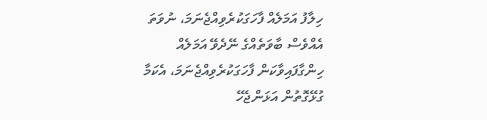ހިލާފު އަމަލެއް ފާހަގަކުރެވިއްޖެނަމަ، ނުވަތަ އެއްވެސް ބާވަތެއްގެ ނޭދެވޭ އަމަލެއް ހިންގާފައިވާކަން ފާހަގަކުރެވިއްޖެނަމަ، އެކަމާ ގުޅޭގޮތުން އަޅަންޖެހޭ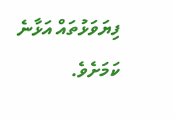ފިޔަވަޅުތައް އަޅާނެ ކަމަށެވެ.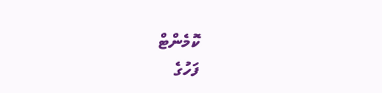ކޮމެންޓް
ފަހުގެ